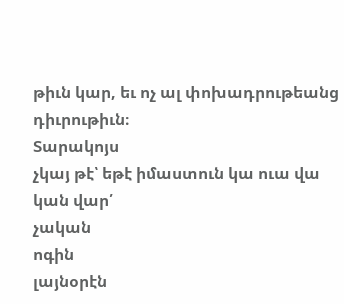թիւն կար, եւ ոչ ալ փոխադրութեանց
դիւրութիւն։
Տարակոյս
չկայ թէ՝ եթէ իմաստուն կա ուա վա կան վար՛
չական
ոգին
լայնօրէն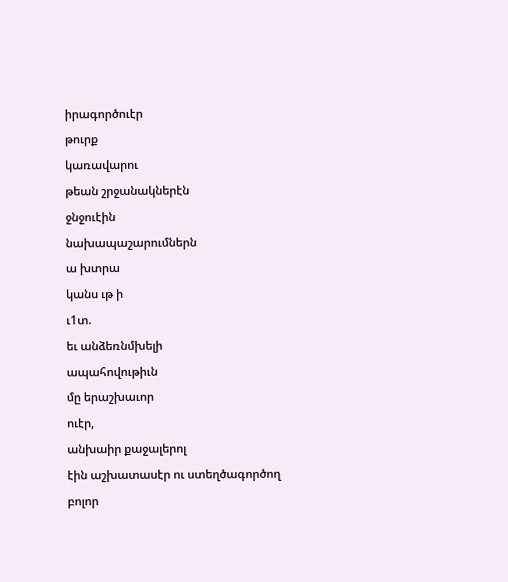իրագործուէր
թուրք
կառավարու
թեան շրջանակներէն
ջնջուէին
նախապաշարումներն
ա խտրա
կանս ւթ ի
ւ1տ.
եւ անձեռնմխելի
ապահովութիւն
մը երաշխաւոր
ուէր,
անխաիր քաջալերոլ
էին աշխատասէր ու ստեղծագործող
բոլոր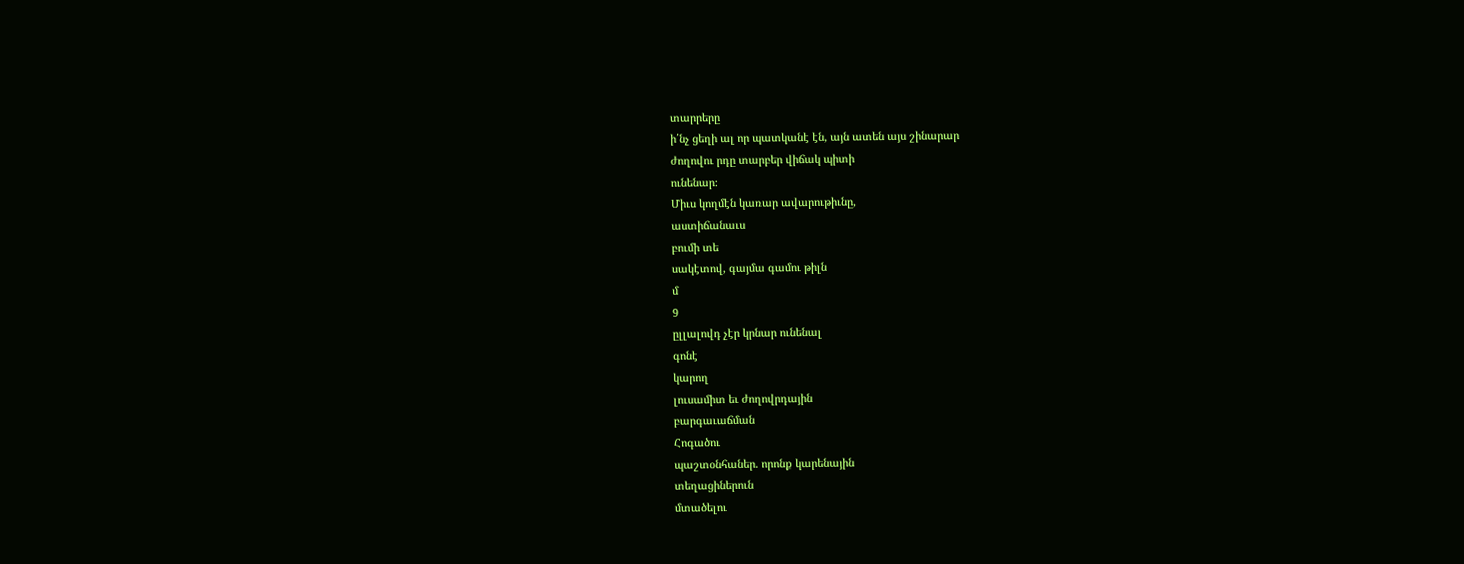տարրերը
ի՛նչ ցեղի ալ որ պատկանէ էն, այն ատեն այս շինարար
ժողովու րդը տարբեր վիճակ պիտի
ունենար։
Միւս կողմէն կառար ավարութիւնը,
աստիճանաւս
բումի տե
սակէտով, գայմա գամու թիլն
մ
9
ըլլալովդ չէր կրնար ունենալ
գոնէ
կարող
լուսամիտ եւ ժողովրդային
բարգաւաճման
Հոգածու
պաշտօնհաներ. որոնք կարենային
տեղացիներուն
մտածելու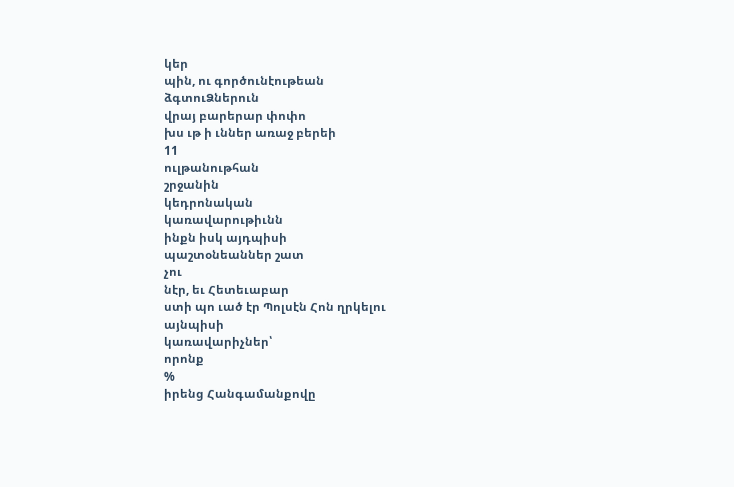կեր
պին, ու գործունէութեան
ձգտուՁներուն
վրայ բարերար փոփո
խս ւթ ի ւններ առաջ բերեի
11
ուլթանութհան
շրջանին
կեդրոնական
կառավարութիւնն
ինքն իսկ այդպիսի
պաշտօնեաններ շատ
չու
նէր, եւ Հետեւաբար
ստի պո ւած էր Պոլսէն Հոն ղրկելու
այնպիսի
կառավարիչներ՝
որոնք
%
իրենց Հանգամանքովը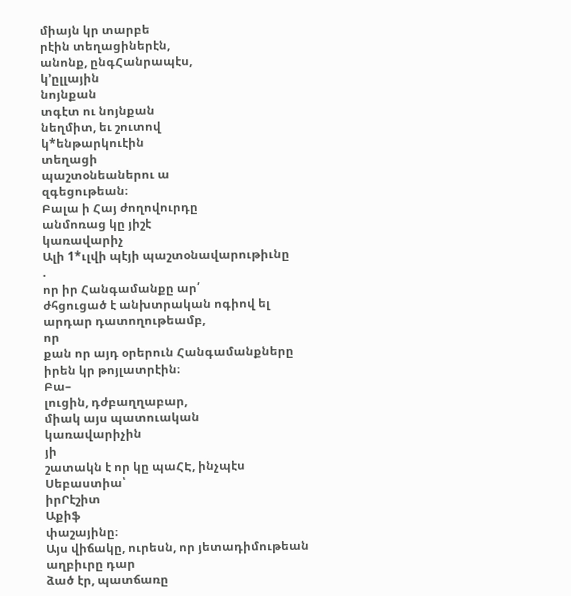միայն կր տարբե
րէին տեղացիներէն,
անոնք, ընգՀանրապէս,
կ՚ըլլային
նոյնքան
տգէտ ու նոյնքան
նեղմիտ, եւ շուտով
կ*ենթարկուէին
տեղացի
պաշտօնեաներու ա
զգեցութեան։
Բալա ի Հայ ժողովուրդը
անմոռաց կը յիշէ
կառավարիչ
Ալի 1*ւլվի պէյի պաշտօնավարութիւնը
.
որ իր Հանգամանքը ար՛
ժհցուցած է անխտրական ոգիով ել արդար դատողութեամբ,
որ
քան որ այդ օրերուն Հանգամանքները
իրեն կր թոյլատրէին։
Բա–
լուցին, դժբաղղաբար,
միակ այս պատուական
կառավարիչին
յի
շատակն է որ կը պաՀԷ, ինչպէս Սեբաստիա՝
իրՐէշիտ
Աքիֆ
փաշայինը։
Այս վիճակը, ուրեսն, որ յետադիմութեան
աղբիւրը դար
ձած էր, պատճառը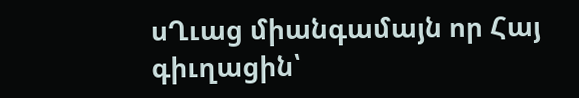սՂւաց միանգամայն որ Հայ գիւղացին՝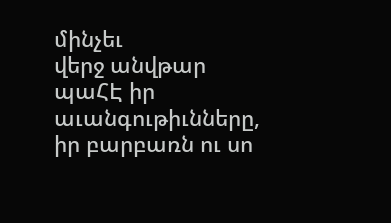մինչեւ
վերջ անվթար պաՀԷ իր աւանգութիւնները,
իր բարբառն ու սո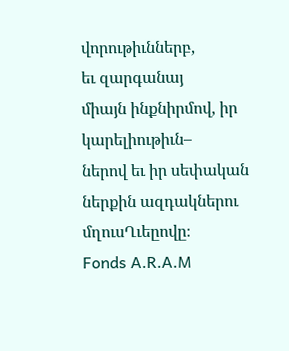վորութիւններբ,
եւ զարգանայ
միայն ինքնիրմով, իր
կարելիութիւն–
ներով եւ իր սեփական
ներքին ազդակներու
մղուսՂւեըովը։
Fonds A.R.A.M